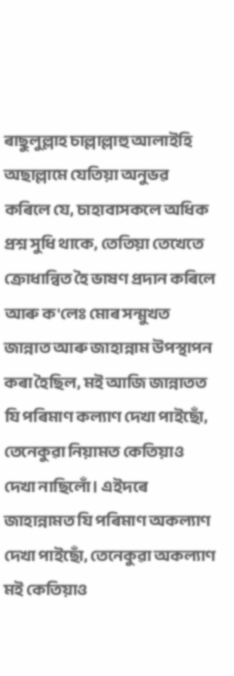ৰাছুলুল্লাহ চাল্লাল্লাহু আলাইহি অছাল্লামে যেতিয়া অনুভৱ কৰিলে যে, চাহাবাসকলে অধিক প্ৰশ্ন সুধি থাকে, তেতিয়া তেখেতে ক্ৰোধান্বিত হৈ ভাষণ প্ৰদান কৰিলে আৰু ক'লেঃ মোৰ সন্মুখত জান্নাত আৰু জাহান্নাম উপস্থাপন কৰা হৈছিল, মই আজি জান্নাতত যি পৰিমাণ কল্যাণ দেখা পাইছোঁ, তেনেকুৱা নিয়ামত কেতিয়াও দেখা নাছিলোঁ। এইদৰে জাহান্নামত যি পৰিমাণ অকল্যাণ দেখা পাইছোঁ, তেনেকুৱা অকল্যাণ মই কেতিয়াও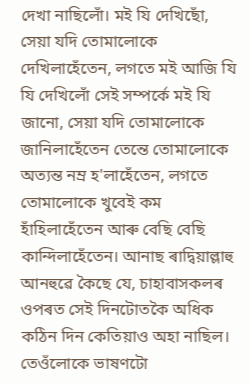দেখা নাছিলোঁ। মই যি দেখিছোঁ, সেয়া যদি তোমালোকে দেখিলাহেঁতেন, লগতে মই আজি যি যি দেখিলোঁ সেই সম্পৰ্কে মই যি জানো, সেয়া যদি তোমালোকে জানিলাহেঁতেন তেন্তে তোমালোকে অত্যন্ত নম্ৰ হ'লাহেঁতেন, লগতে তোমালোকে খুবেই কম হাঁহিলাহেঁতেন আৰু বেছি বেছি কান্দিলাহেঁতেন। আনাছ ৰাদ্বিয়াল্লাহু আনহুৱে কৈছে যে, চাহাবাসকলৰ ওপৰত সেই দিনটোতকৈ অধিক কঠিন দিন কেতিয়াও অহা নাছিল। তেওঁলোকে ভাষণটো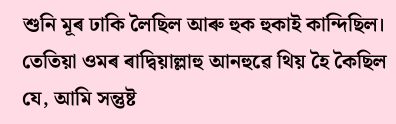শুনি মূৰ ঢাকি লৈছিল আৰু হুক হুকাই কান্দিছিল। তেতিয়া ওমৰ ৰাদ্বিয়াল্লাহু আনহুৱে থিয় হৈ কৈছিল যে, আমি সন্তুষ্ট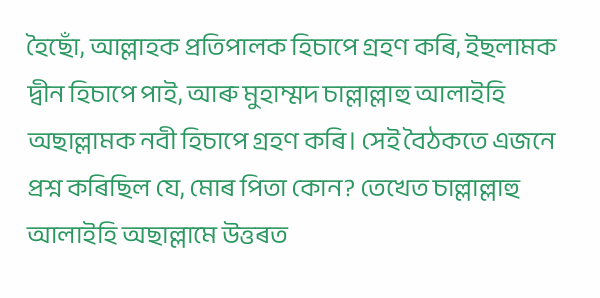হৈছোঁ, আল্লাহক প্ৰতিপালক হিচাপে গ্ৰহণ কৰি, ইছলামক দ্বীন হিচাপে পাই, আৰু মুহাম্মদ চাল্লাল্লাহু আলাইহি অছাল্লামক নবী হিচাপে গ্ৰহণ কৰি। সেই বৈঠকতে এজনে প্ৰশ্ন কৰিছিল যে, মোৰ পিতা কোন? তেখেত চাল্লাল্লাহু আলাইহি অছাল্লামে উত্তৰত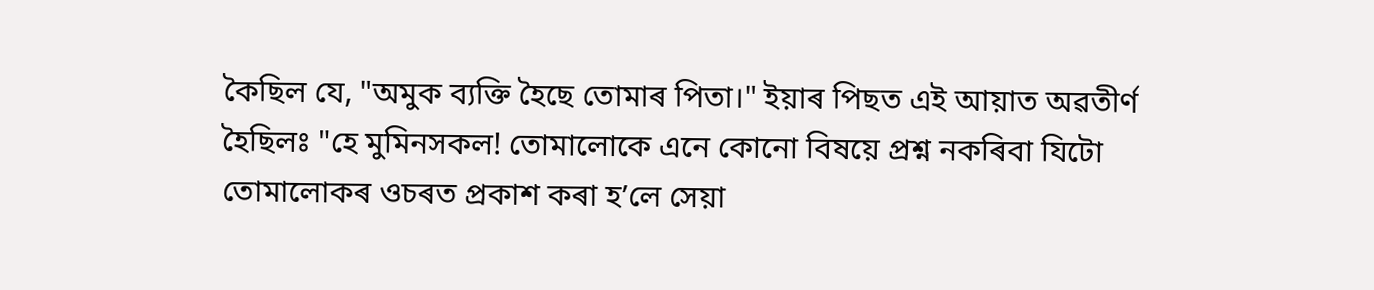কৈছিল যে, "অমুক ব্যক্তি হৈছে তোমাৰ পিতা।" ইয়াৰ পিছত এই আয়াত অৱতীৰ্ণ হৈছিলঃ "হে মুমিনসকল! তোমালোকে এনে কোনো বিষয়ে প্ৰশ্ন নকৰিবা যিটো তোমালোকৰ ওচৰত প্ৰকাশ কৰা হ’লে সেয়া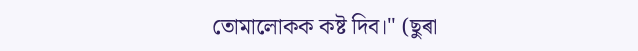তোমালোকক কষ্ট দিব।" (ছুৰা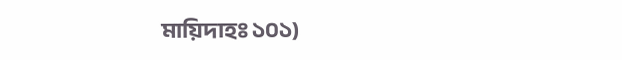মায়িদাহঃ ১০১)